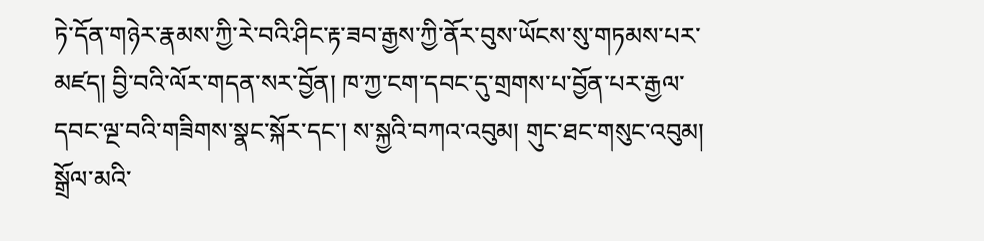ཏེ་དོན་གཉེར་རྣམས་ཀྱི་རེ་བའི་ཤིང་རྟ་ཟབ་རྒྱས་ཀྱི་ནོར་བུས་ཡོངས་སུ་གཏམས་པར་མཛད། བྱི་བའི་ལོར་གདན་སར་བྱོན། ཁ་ཀྱ་ངག་དབང་དུ་གྲགས་པ་བྱོན་པར་རྒྱལ་དབང་ལྔ་བའི་གཟིགས་སྣང་སྐོར་དང་། ས་སྐྱའི་བཀའ་འབུམ། གུང་ཐང་གསུང་འབུམ། སྒྲོལ་མའི་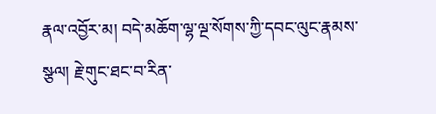རྣལ་འབྱོར་མ། བདེ་མཆོག་ལྷ་ལྔ་སོགས་ཀྱི་དབང་ལུང་རྣམས་སྩལ། རྗེ་གུང་ཐང་བ་རིན་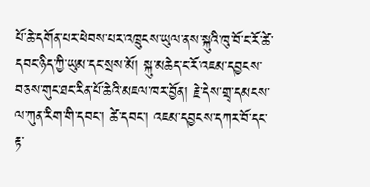པོ་ཆེ་དགོན་པར་ཕེབས་པར་འཁྲུངས་ཡུལ་ནས་སྐུའི་ཁུ་བོ་ང་རོ་ཚེ་དབང་ཉིད་ཀྱི་ཡུམ་དང་སྲས་མོ། སྐུ་མཆེད་ང་རོ་འཇམ་དབྱངས་བཅས་གུང་ཐང་རིན་པོ་ཆེའི་མཇལ་ཁར་བྱོན། རྗེ་དེས་གྲྭ་དམངས་ལ་ཀུན་རིག་གི་དབང་། ཚེ་དབང་། འཇམ་དབྱངས་དཀར་བོ་དང་རྟ་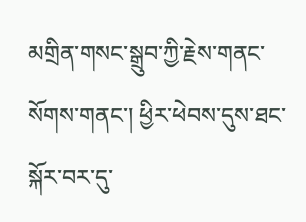མགྲིན་གསང་སྒྲུབ་ཀྱི་རྗེས་གནང་སོགས་གནང་། ཕྱིར་ཕེབས་དུས་ཐང་སྐོར་བར་དུ་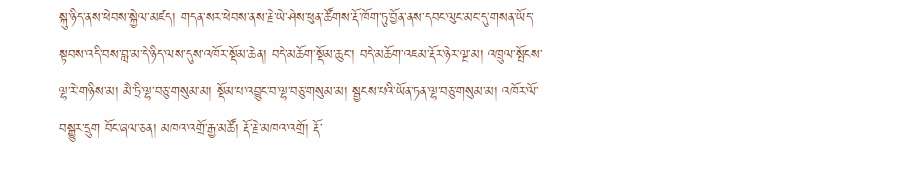སྐུ་ཉིད་ནས་ཕེབས་སྐྱེལ་མཛད། གདན་སར་ཕེབས་ནས་རྗེ་ཡེ་ཤེས་ཕུན་ཚོགས་རྡོ་ཁོག་ཏུ་བྱོན་ནས་དབང་ལུང་མང་དུ་གསན་ཡོད་སྟབས་འདི་བས་བླ་མ་དེ་ཉིད་ལས་དུས་འཁོར་སྡོམ་ཆེན། བདེ་མཆོག་སྡོམ་ཆུང་། བདེ་མཆོག་འཇམ་རྡོར་ཉེར་ལྔ་མ། འཁྲུལ་སྤོངས་ལྷ་རེ་གཉིས་མ། མཻ་ཏྲི་ལྷ་བཅུ་གསུམ་མ། སྡོམ་པ་འབྱུང་བ་ལྷ་བཅུ་གསུམ་མ། སྦྱངས་པའི་ཡོན་ཏན་ལྷ་བཅུ་གསུམ་མ། འཁོར་ལོ་བསྒྱུར་དྲུག བོང་ཞལ་ཅན། མཁའ་འགྲོ་རྒྱ་མཚོ། རྡོ་རྗེ་མཁའ་འགྲོ། རྡོ་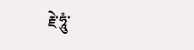རྗེ་ཧཱུཾ་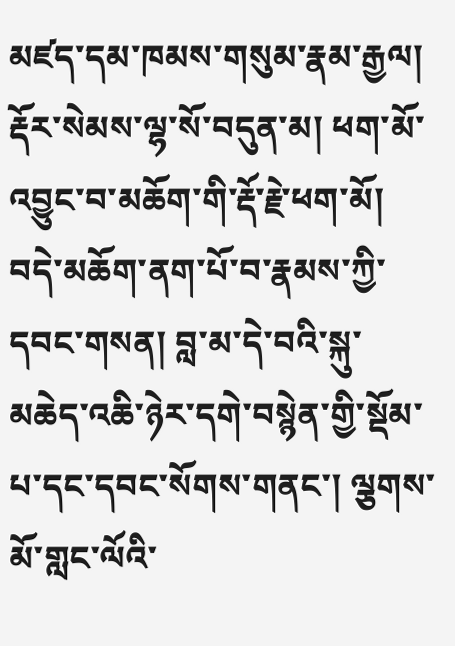མཛད་དམ་ཁམས་གསུམ་རྣམ་རྒྱལ། རྡོར་སེམས་ལྷ་སོ་བདུན་མ། ཕག་མོ་འབྱུང་བ་མཆོག་གི་རྡོ་རྗེ་ཕག་མོ། བདེ་མཆོག་ནག་པོ་བ་རྣམས་ཀྱི་དབང་གསན། བླ་མ་དེ་བའི་སྐུ་མཆེད་འཆི་ཉེར་དགེ་བསྙེན་གྱི་སྡོམ་པ་དང་དབང་སོགས་གནང་། ལྕགས་མོ་གླང་ལོའི་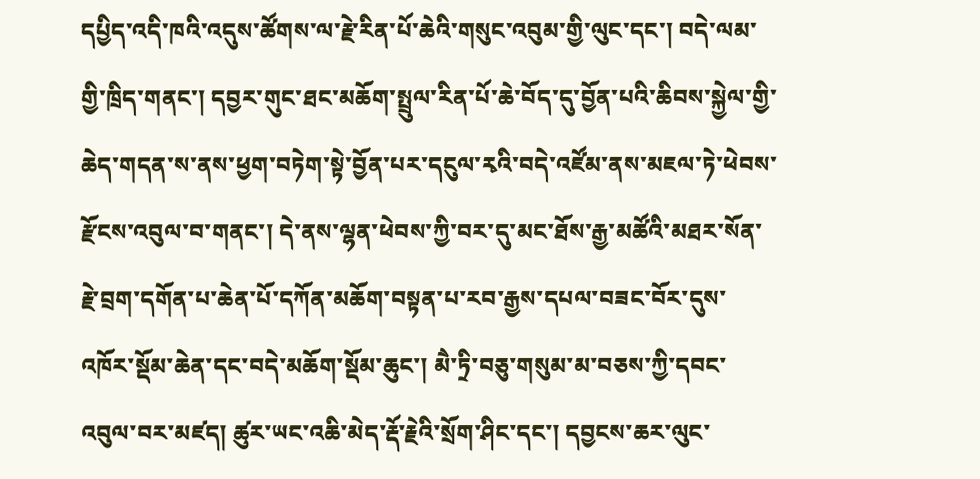དཔྱིད་འདི་ཁའི་འདུས་ཚོགས་ལ་རྗེ་རིན་པོ་ཆེའི་གསུང་འབུམ་གྱི་ལུང་དང་། བདེ་ལམ་གྱི་ཁྲིད་གནང་། དབྱར་གུང་ཐང་མཆོག་སྤྲུལ་རིན་པོ་ཆེ་བོད་དུ་བྱོན་པའི་ཆིབས་སྐྱེལ་གྱི་ཆེད་གདན་ས་ནས་ཕྱག་བཏེག་སྟེ་བྱོན་པར་དངུལ་རྭའི་བདེ་འཛོམ་ནས་མཇལ་ཏེ་ཕེབས་རྫོངས་འབུལ་བ་གནང་། དེ་ནས་ལྷན་ཕེབས་ཀྱི་བར་དུ་མང་ཐོས་རྒྱ་མཚོའི་མཐར་སོན་རྗེ་བྲག་དགོན་པ་ཆེན་པོ་དཀོན་མཆོག་བསྟན་པ་རབ་རྒྱས་དཔལ་བཟང་བོར་དུས་འཁོར་སྡོམ་ཆེན་དང་བདེ་མཆོག་སྡོམ་ཆུང་། མཻ་ཏྲི་བཅུ་གསུམ་མ་བཅས་ཀྱི་དབང་འབུལ་བར་མཛད། ཚུར་ཡང་འཆི་མེད་རྡོ་རྗེའི་སྲོག་ཤིང་དང་། དབྱངས་ཆར་ལུང་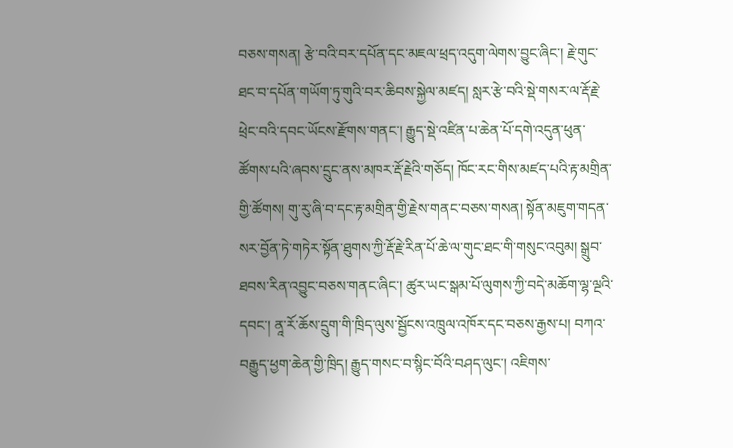བཅས་གསན། རྩེ་བའི་བར་དཔོན་དང་མཇལ་ཕྲད་འདུག་ལེགས་བྱུང་ཞིང་། རྗེ་གུང་ཐང་བ་དཔོན་གཡོག་ཏུ་གུའི་བར་ཆིབས་སྐྱེལ་མཛད། སླར་རྩེ་བའི་སྡེ་གསར་ལ་རྡོ་རྗེ་ཕྲེང་བའི་དབང་ཡོངས་རྫོགས་གནང་། རྒྱུད་སྡེ་འཛིན་པ་ཆེན་པོ་དགེ་འདུན་ཕུན་ཚོགས་པའི་ཞབས་དྲུང་ནས་མཁར་རྡོ་རྗེའི་གཅོད། ཁོང་རང་གིས་མཛད་པའི་རྟ་མགྲིན་གྱི་ཚོགས། གུ་རུ་ཞི་བ་དང་རྟ་མགྲིན་གྱི་རྗེས་གནང་བཅས་གསན། སྟོན་མཇུག་གདན་སར་བྱོན་ཏེ་གཏེར་སྟོན་ཐུགས་ཀྱི་རྡོ་རྗེ་རིན་པོ་ཆེ་ལ་གུང་ཐང་གི་གསུང་འབུམ། སྒྲུབ་ཐབས་རིན་འབྱུང་བཅས་གནང་ཞིང་། ཚུར་ཡང་སྒམ་པོ་ལུགས་ཀྱི་བདེ་མཆོག་ལྷ་ལྔའི་དབང་། ནཱ་རོ་ཆོས་དྲུག་གི་ཁྲིད་ལུས་སྦྱོངས་འཁྲུལ་འཁོར་དང་བཅས་རྒྱས་པ། བཀའ་བརྒྱུད་ཕྱག་ཆེན་གྱི་ཁྲིད། རྒྱུད་གསང་བ་སྙིང་བོའི་བཤད་ལུང་། འཇིགས་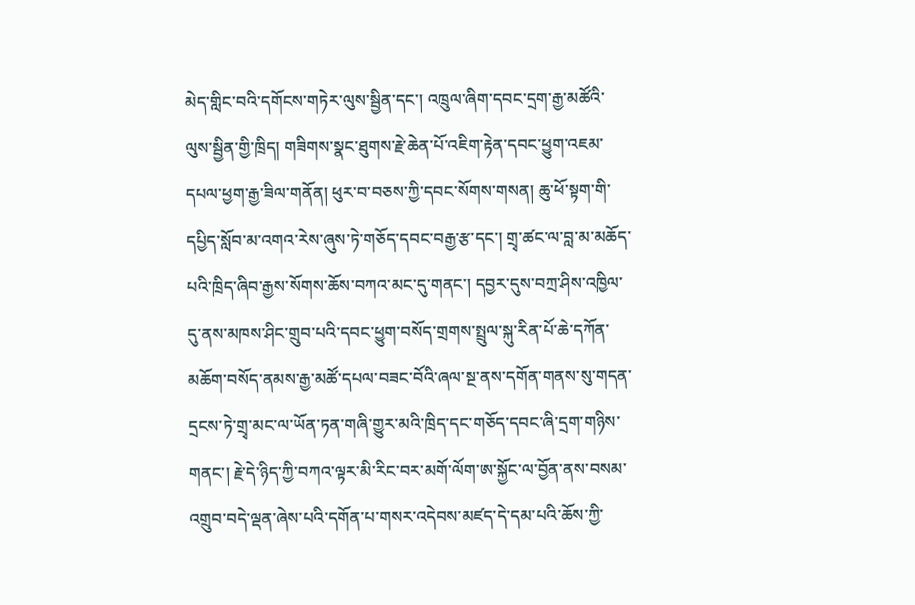མེད་གླིང་བའི་དགོངས་གཏེར་ལུས་སྦྱིན་དང་། འཁྲུལ་ཞིག་དབང་དྲག་རྒྱ་མཚོའི་ལུས་སྦྱིན་གྱི་ཁྲིད། གཟིགས་སྣང་ཐུགས་རྗེ་ཆེན་པོ་འཇིག་རྟེན་དབང་ཕྱུག་འཇམ་དཔལ་ཕྱག་རྒྱ་ཟིལ་གནོན། ཕུར་བ་བཅས་ཀྱི་དབང་སོགས་གསན། ཆུ་ཕོ་སྟག་གི་དཔྱིད་སློབ་མ་འགའ་རེས་ཞུས་ཏེ་གཅོད་དབང་བརྒྱ་རྩ་དང་། གྲྭ་ཚང་ལ་བླ་མ་མཆོད་པའི་ཁྲིད་ཞིབ་རྒྱས་སོགས་ཆོས་བཀའ་མང་དུ་གནང་། དབྱར་དུས་བཀྲ་ཤིས་འཁྱིལ་དུ་ནས་མཁས་ཤིང་གྲུབ་པའི་དབང་ཕྱུག་བསོད་གྲགས་སྤྲུལ་སྐུ་རིན་པོ་ཆེ་དཀོན་མཆོག་བསོད་ནམས་རྒྱ་མཚོ་དཔལ་བཟང་བོའི་ཞལ་སྔ་ནས་དགོན་གནས་སུ་གདན་དྲངས་ཏེ་གྲྭ་མང་ལ་ཡོན་ཏན་གཞི་གྱུར་མའི་ཁྲིད་དང་གཅོད་དབང་ཞི་དྲག་གཉིས་གནང་། རྗེ་དེ་ཉིད་ཀྱི་བཀའ་ལྟར་མི་རིང་བར་མགོ་ལོག་ཨ་སྐྱོང་ལ་བྱོན་ནས་བསམ་འགྲུབ་བདེ་ལྡན་ཞེས་པའི་དགོན་པ་གསར་འདེབས་མཛད་དེ་དམ་པའི་ཆོས་ཀྱི་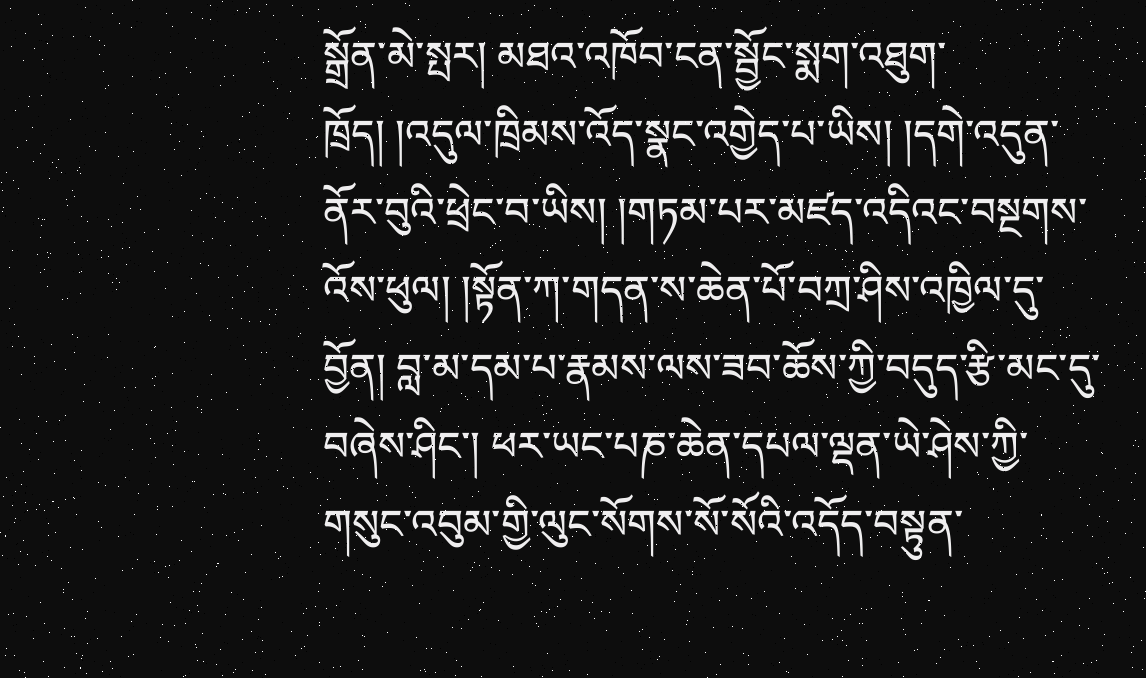སྒྲོན་མེ་སྤར། མཐའ་འཁོབ་ངན་སྦྱོང་སྨག་འཐུག་ཁྲོད། །འདུལ་ཁྲིམས་འོད་སྣང་འགྱེད་པ་ཡིས། །དགེ་འདུན་ནོར་བུའི་ཕྲེང་བ་ཡིས། །གཏམ་པར་མཛད་འདིའང་བསྔགས་འོས་ཕུལ། །སྟོན་ཀ་གདན་ས་ཆེན་པོ་བཀྲ་ཤིས་འཁྱིལ་དུ་བྱོན། བླ་མ་དམ་པ་རྣམས་ལས་ཟབ་ཆོས་ཀྱི་བདུད་རྩི་མང་དུ་བཞེས་ཤིང་། ཕར་ཡང་པཎ་ཆེན་དཔལ་ལྡན་ཡེ་ཤེས་ཀྱི་གསུང་འབུམ་གྱི་ལུང་སོགས་སོ་སོའི་འདོད་བསྟུན་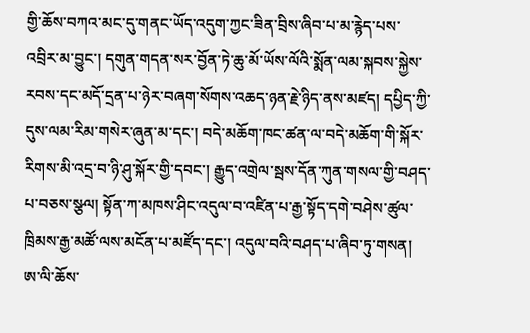གྱི་ཆོས་བཀའ་མང་དུ་གནང་ཡོད་འདུག་ཀྱང་ཟིན་བྲིས་ཞིབ་པ་མ་རྙེད་པས་འབྲིར་མ་བྱུང་། དགུན་གདན་སར་བྱོན་ཏེ་ཆུ་མོ་ཡོས་ལོའི་སྨོན་ལམ་སྐབས་སྐྱེས་རབས་དང་མདོ་དྲན་པ་ཉེར་བཞག་སོགས་འཆད་ཉན་རྗེ་ཉིད་ནས་མཛད། དཔྱིད་ཀྱི་དུས་ལམ་རིམ་གསེར་ཞུན་མ་དང་། བདེ་མཆོག་ཁང་ཚན་ལ་བདེ་མཆོག་གི་སྐོར་རིགས་མི་འདྲ་བ་ཉི་ཤུ་སྐོར་གྱི་དབང་། རྒྱུད་འགྲེལ་སྦས་དོན་ཀུན་གསལ་གྱི་བཤད་པ་བཅས་སྩལ། སྟོན་ཀ་མཁས་ཤིང་འདུལ་བ་འཛིན་པ་རྒྱ་སྟོད་དགེ་བཤེས་ཚུལ་ཁྲིམས་རྒྱ་མཚོ་ལས་མངོན་པ་མཛོད་དང་། འདུལ་བའི་བཤད་པ་ཞིབ་ཏུ་གསན། ཨ་ལི་ཆོས་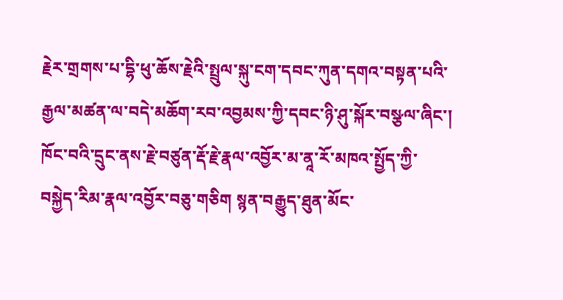རྗེར་གྲགས་པ་དྷི་ཕུ་ཆོས་རྗེའི་སྤྲུལ་སྐུ་ངག་དབང་ཀུན་དགའ་བསྟན་པའི་རྒྱལ་མཚན་ལ་བདེ་མཆོག་རབ་འབྱམས་ཀྱི་དབང་ཉི་ཤུ་སྐོར་བསྩལ་ཞིང་། ཁོང་བའི་དྲུང་ནས་རྗེ་བཙུན་རྡོ་རྗེ་རྣལ་འབྱོར་མ་ནཱ་རོ་མཁའ་སྤྱོད་ཀྱི་བསྐྱེད་རིམ་རྣལ་འབྱོར་བཅུ་གཅིག སྙན་བརྒྱུད་ཐུན་མོང་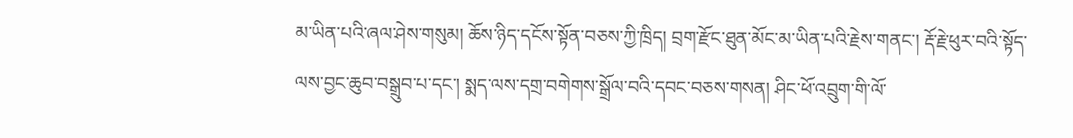མ་ཡིན་པའི་ཞལ་ཤེས་གསུམ། ཆོས་ཉིད་དངོས་སྟོན་བཅས་ཀྱི་ཁྲིད། བྲག་རྫོང་ཐུན་མོང་མ་ཡིན་པའི་རྗེས་གནང་། རྡོ་རྗེ་ཕུར་བའི་སྟོད་ལས་བྱང་ཆུབ་བསྒྲུབ་པ་དང་། སྨད་ལས་དགྲ་བགེགས་སྒྲོལ་བའི་དབང་བཅས་གསན། ཤིང་ཕོ་འབྲུག་གི་ལོ་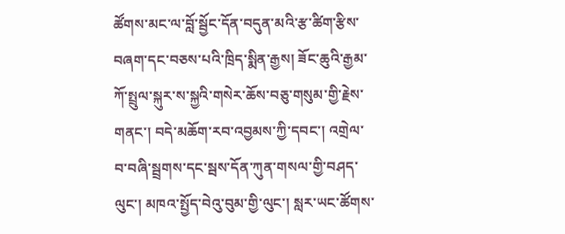ཚོགས་མང་ལ་བློ་སྦྱོང་དོན་བདུན་མའི་རྩ་ཚིག་རྩིས་བཞག་དང་བཅས་པའི་ཁྲིད་སྨིན་རྒྱས། ཟོང་ཆུའི་རྒྱམ་ཀོ་སྤྲུལ་སྐུར་ས་སྐྱའི་གསེར་ཆོས་བཅུ་གསུམ་གྱི་རྗེས་གནང་། བདེ་མཆོག་རབ་འབྱམས་ཀྱི་དབང་། འགྲེལ་བ་བཞི་སྦྲགས་དང་སྦས་དོན་ཀུན་གསལ་གྱི་བཤད་ལུང་། མཁའ་སྤྱོད་བེའུ་བུམ་གྱི་ལུང་། སླར་ཡང་ཚོགས་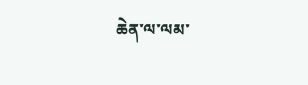ཆེན་ལ་ལམ་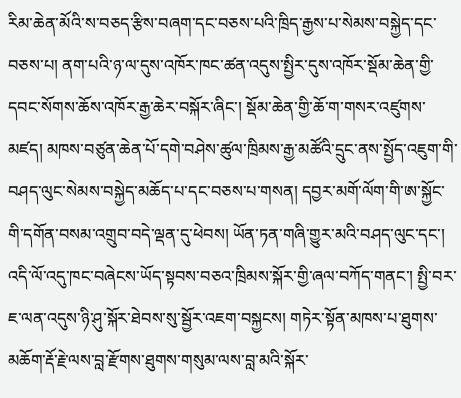རིམ་ཆེན་མོའི་ས་བཅད་རྩིས་བཞག་དང་བཅས་པའི་ཁྲིད་རྒྱས་པ་སེམས་བསྐྱེད་དང་བཅས་པ། ནག་པའི་ཉ་ལ་དུས་འཁོར་ཁང་ཚན་འདུས་སྤྱིར་དུས་འཁོར་སྡོམ་ཆེན་གྱི་དབང་སོགས་ཆོས་འཁོར་རྒྱ་ཆེར་བསྐོར་ཞིང་། སྡོམ་ཆེན་གྱི་ཆོ་ག་གསར་འཛུགས་མཛད། མཁས་བཙུན་ཆེན་པོ་དགེ་བཤེས་ཚུལ་ཁྲིམས་རྒྱ་མཚོའི་དྲུང་ནས་སྤྱོད་འཇུག་གི་བཤད་ལུང་སེམས་བསྐྱེད་མཆོད་པ་དང་བཅས་པ་གསན། དབྱར་མགོ་ལོག་གི་ཨ་སྐྱོང་གི་དགོན་བསམ་འགྲུབ་བདེ་ལྡན་དུ་ཕེབས། ཡོན་ཏན་གཞི་གྱུར་མའི་བཤད་ལུང་དང་། འདི་ལོ་འདུ་ཁང་བཞེངས་ཡོད་སྟབས་བཅའ་ཁྲིམས་སྐོར་གྱི་ཞལ་བཀོད་གནང་། སྤྱི་བར་ཇ་ལན་འདུས་ཉི་ཤུ་སྐོར་ཐེབས་སུ་སྦྱོར་འཇག་བསྐྱངས། གཏེར་སྟོན་མཁས་པ་ཐུགས་མཆོག་རྡོ་རྗེ་ལས་བླ་རྫོགས་ཐུགས་གསུམ་ལས་བླ་མའི་སྐོར་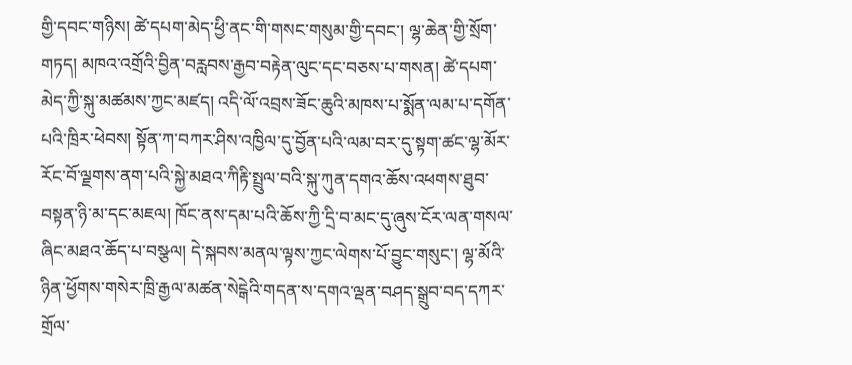གྱི་དབང་གཉིས། ཚེ་དཔག་མེད་ཕྱི་ནང་གི་གསང་གསུམ་གྱི་དབང་། ལྷ་ཆེན་གྱི་སྲོག་གཏད། མཁའ་འགྲོའི་བྱིན་བརླབས་རྒྱབ་བརྟེན་ལུང་དང་བཅས་པ་གསན། ཚེ་དཔག་མེད་ཀྱི་སྐུ་མཚམས་ཀྱང་མཛད། འདི་ལོ་འབྲས་ཟོང་ཆུའི་མཁས་པ་སྨོན་ལམ་པ་དགོན་པའི་ཁྲིར་ཕེབས། སྟོན་ཀ་བཀར་ཤིས་འཁྱིལ་དུ་བྱོན་པའི་ལམ་བར་དུ་སྟག་ཚང་ལྷ་མོར་རོང་བོ་ལྗགས་ནག་པའི་སྐྱེ་མཐའ་ཀིརྟི་སྤྲུལ་བའི་སྐུ་ཀུན་དགའ་ཆོས་འཕགས་ཐུབ་བསྟན་ཉི་མ་དང་མཇལ། ཁོང་ནས་དམ་པའི་ཆོས་ཀྱི་དྲི་བ་མང་དུ་ཞུས་ངོར་ལན་གསལ་ཞིང་མཐའ་ཆོད་པ་བསྩལ། དེ་སྐབས་མནལ་ལྟས་ཀྱང་ལེགས་པོ་བྱུང་གསུང་། ལྷ་མོའི་ཉིན་ཕྱོགས་གསེར་ཁྲི་རྒྱལ་མཚན་སེངྒེའི་གདན་ས་དགའ་ལྡན་བཤད་སྒྲུབ་བད་དཀར་གྲོལ་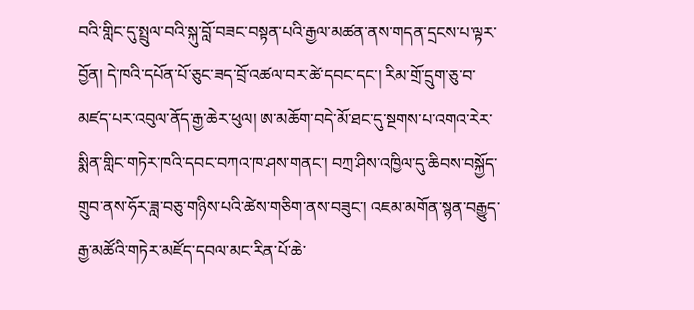བའི་གླིང་དུ་སྤྲུལ་བའི་སྐུ་བློ་བཟང་བསྟན་པའི་རྒྱལ་མཚན་ནས་གདན་དྲངས་པ་ལྟར་བྱོན། དེ་ཁའི་དཔོན་པོ་ཅུང་ཟད་བྲོ་འཚལ་བར་ཚེ་དབང་དང་། རིམ་གྲོ་དྲུག་ཅུ་བ་མཛད་པར་འབུལ་ནོད་རྒྱ་ཆེར་ཕུལ། ཨ་མཆོག་བདེ་མོ་ཐང་དུ་སྔགས་པ་འགའ་རེར་སྨིན་གླིང་གཏེར་ཁའི་དབང་བཀའ་ཁ་ཤས་གནང་། བཀྲ་ཤིས་འཁྱིལ་དུ་ཆིབས་བསྐྱོད་གྲུབ་ནས་ཧོར་ཟླ་བཅུ་གཉིས་པའི་ཚེས་གཅིག་ནས་བཟུང་། འཇམ་མགོན་སྙན་བརྒྱུད་རྒྱ་མཚོའི་གཏེར་མཛོད་དབལ་མང་རིན་པོ་ཆེ་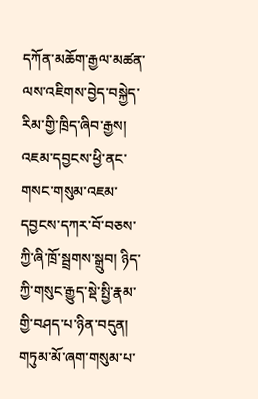དཀོན་མཆོག་རྒྱལ་མཚན་ལས་འཇིགས་བྱེད་བསྐྱེད་རིམ་གྱི་ཁྲིད་ཞིབ་རྒྱས། འཇམ་དབྱངས་ཕྱི་ནང་གསང་གསུམ་འཇམ་དབྱངས་དཀར་བོ་བཅས་ཀྱི་ཞི་ཁྲོ་སྦྲགས་སྒྲུབ། ཉིད་ཀྱི་གསུང་རྒྱུད་སྡེ་སྤྱི་རྣམ་གྱི་བཤད་པ་ཉིན་བདུན། གཏུམ་མོ་ཞག་གསུམ་པ་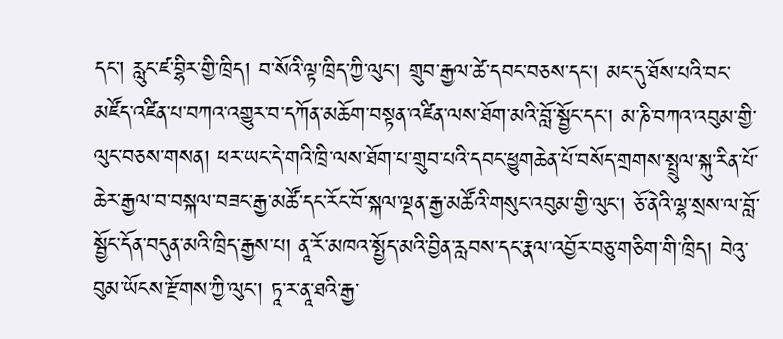དང་། རླུང་ཛ་བྷིར་གྱི་ཁྲིད། བ་སོའི་ལྟ་ཁྲིད་ཀྱི་ལུང་། གྲུབ་རྒྱལ་ཚེ་དབང་བཅས་དང་། མང་དུ་ཐོས་པའི་བང་མཛོད་འཛིན་པ་བཀའ་འགྱུར་བ་དཀོན་མཆོག་བསྟན་འཛིན་ལས་ཐོག་མའི་བློ་སྦྱོང་དང་། མ་ཎི་བཀའ་འབུམ་གྱི་ལུང་བཅས་གསན། ཕར་ཡང་དེ་གའི་ཁྲི་ལས་ཐོག་པ་གྲུབ་པའི་དབང་ཕྱུགཆེན་པོ་བསོད་གྲགས་སྤྲུལ་སྐུ་རིན་པོ་ཆེར་རྒྱལ་བ་བསྐལ་བཟང་རྒྱ་མཚོ་དང་རོང་བོ་སྐལ་ལྡན་རྒྱ་མཚོའི་གསུང་འབུམ་གྱི་ལུང་། ཅོ་ནེའི་ལྷ་སྲས་ལ་བློ་སྦྱོང་དོན་བདུན་མའི་ཁྲིད་རྒྱས་པ། ནཱ་རོ་མཁའ་སྤྱོད་མའི་བྱིན་རླབས་དང་རྣལ་འབྱོར་བཅུ་གཅིག་གི་ཁྲིད། བེའུ་བུམ་ཡོངས་རྫོགས་ཀྱི་ལུང་། ཏཱ་ར་ནཱ་ཐའི་རྒྱ་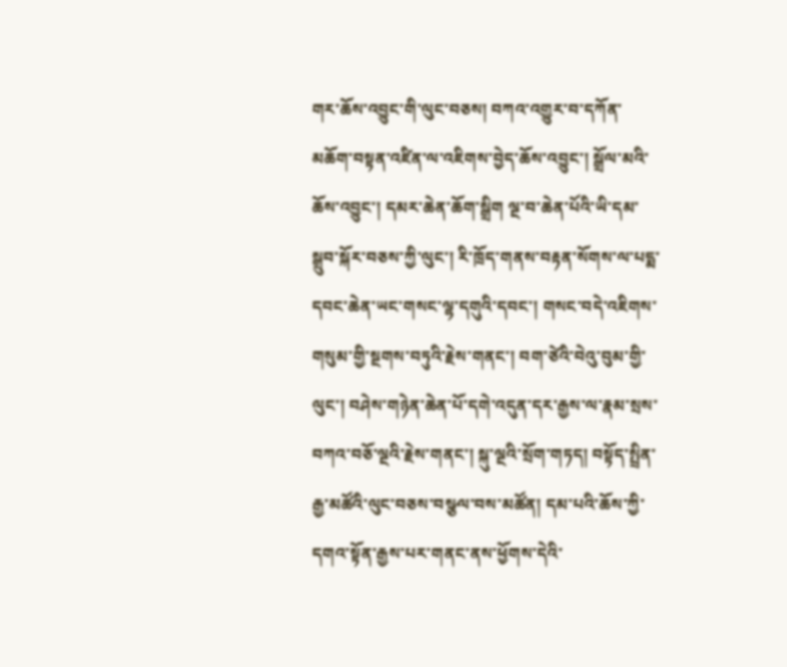གར་ཆོས་འབྱུང་གི་ལུང་བཅས། བཀའ་འགྱུར་བ་དཀོན་མཆོག་བསྟན་འཛིན་ལ་འཇིགས་བྱེད་ཆོས་འབྱུང་། སྒྲོལ་མའི་ཆོས་འབྱུང་། དམར་ཆེན་ཆོག་སྒྲིག ལྔ་བ་ཆེན་པོའི་ཡི་དམ་སྒྲུབ་སྐོར་བཅས་ཀྱི་ལུང་། རི་ཁྲོད་གནས་བརྟན་སོགས་ལ་པདྨ་དབང་ཆེན་ཡང་གསང་ལྷ་དགུའི་དབང་། གསང་བདེ་འཇིགས་གསུམ་གྱི་སྔགས་བཏུའི་རྗེས་གནང་། བག་ཙེའི་བེའུ་བུམ་གྱི་ལུང་། བཤེས་གཉེན་ཆེན་པོ་དགེ་འདུན་དར་རྒྱས་ལ་རྣམ་སྲས་བཀའ་བཅོ་ལྔའི་རྗེས་གནང་། སྐུ་ལྔའི་སྲོག་གཏད། བསྟོད་སྤྲིན་རྒྱ་མཚོའི་ལུང་བཅས་བསྩལ་བས་མཚོན། དམ་པའི་ཆོས་ཀྱི་དགའ་སྟོན་རྒྱས་པར་གནང་ནས་ཕྱོགས་དེའི་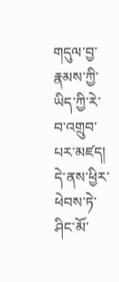གདུལ་བྱ་རྣམས་ཀྱི་ཡིད་ཀྱི་རེ་བ་འགྲུབ་པར་མཛད། དེ་ནས་ཕྱིར་ཕེབས་ཏེ་ཤིང་མོ་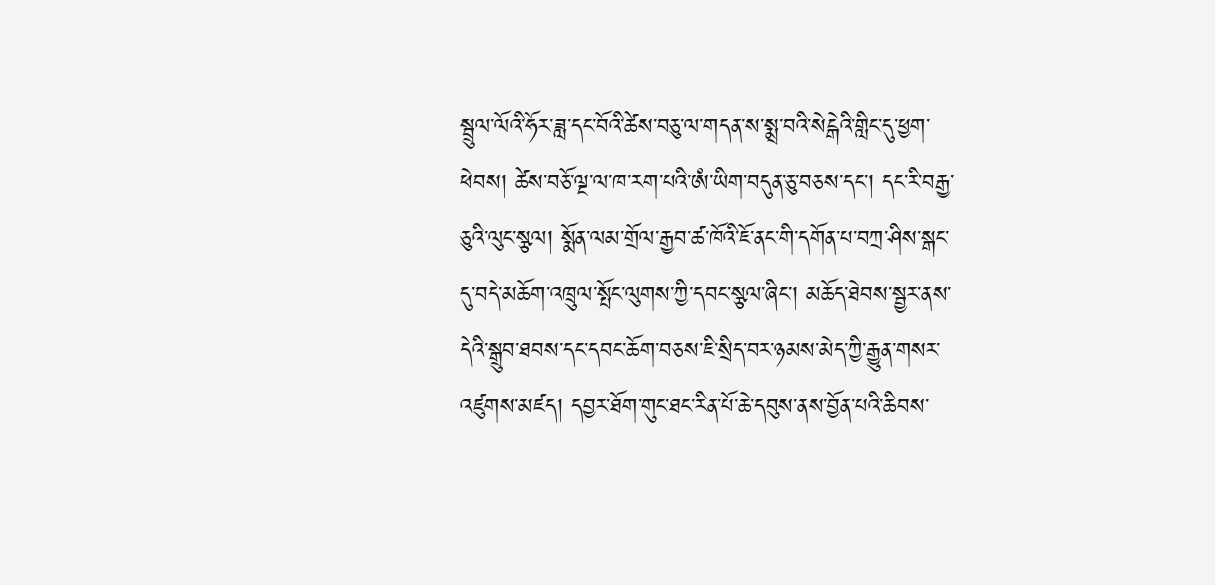སྦྲུལ་ལོའི་ཧོར་ཟླ་དང་བོའི་ཚེས་བཅུ་ལ་གདན་ས་སྨྲ་བའི་སེངྒེའི་གླིང་དུ་ཕྱག་ཕེབས། ཚེས་བཅོ་ལྔ་ལ་ཁ་རག་པའི་ཨཾ་ཡིག་བདུན་ཅུ་བཅས་དང་། དང་རི་བརྒྱ་ཅུའི་ལུང་སྩལ། སྨོན་ལམ་གྲོལ་རྒྱབ་ཚ་ཁོའི་ཇོ་ནང་གི་དགོན་པ་བཀྲ་ཤིས་སྒང་དུ་བདེ་མཆོག་འཁྲུལ་སྤོང་ལུགས་ཀྱི་དབང་སྩལ་ཞིང་། མཆོད་ཐེབས་སྦྱར་ནས་དེའི་སྒྲུབ་ཐབས་དང་དབང་ཆོག་བཅས་ཇི་སྲིད་བར་ཉམས་མེད་ཀྱི་རྒྱུན་གསར་འཛུགས་མཛད། དབྱར་ཐོག་གུང་ཐང་རིན་པོ་ཆེ་དབུས་ནས་བྱོན་པའི་ཆིབས་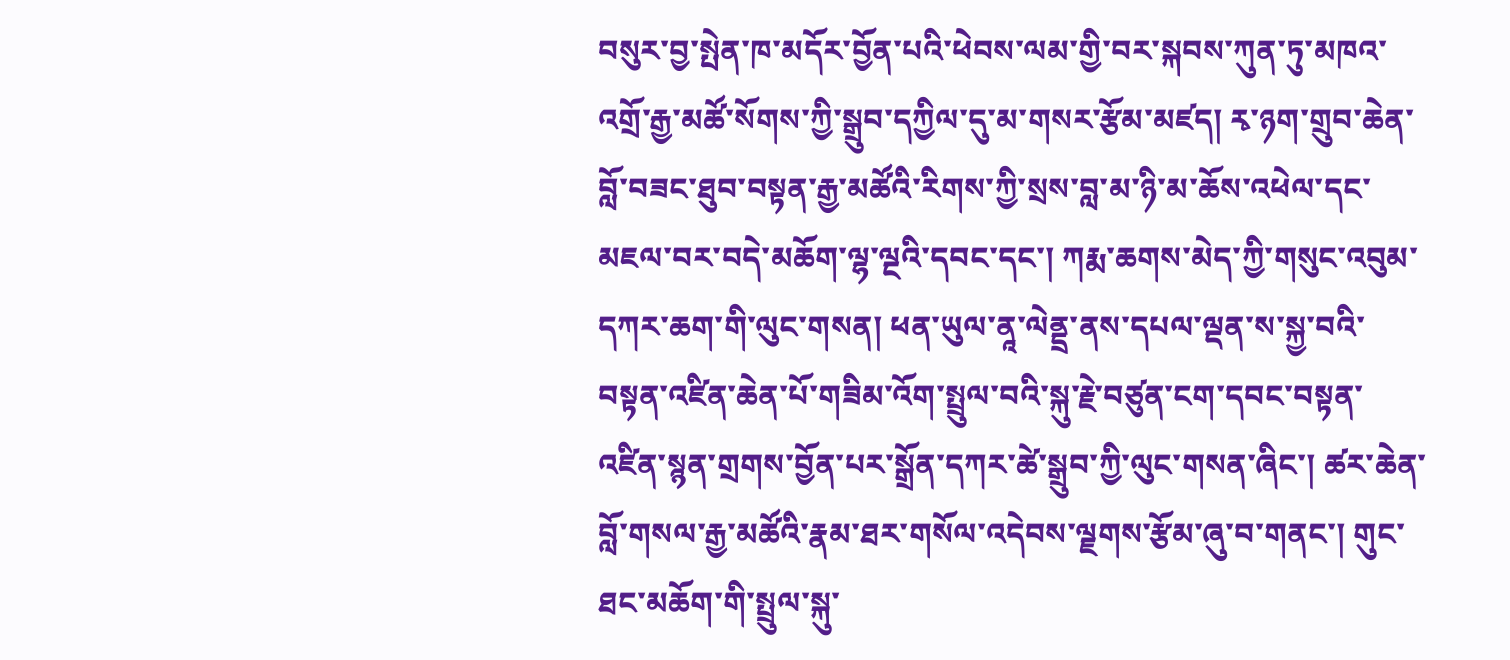བསུར་བྱ་སྤེན་ཁ་མདོར་བྱོན་པའི་ཕེབས་ལམ་གྱི་བར་སྐབས་ཀུན་ཏུ་མཁའ་འགྲོ་རྒྱ་མཚོ་སོགས་ཀྱི་སྒྲུབ་དཀྱིལ་དུ་མ་གསར་རྩོམ་མཛད། རྭ་ཉག་གྲུབ་ཆེན་བློ་བཟང་ཐུབ་བསྟན་རྒྱ་མཚོའི་རིགས་ཀྱི་སྲས་བླ་མ་ཉི་མ་ཆོས་འཕེལ་དང་མཇལ་བར་བདེ་མཆོག་ལྷ་ལྔའི་དབང་དང་། ཀརྨ་ཆགས་མེད་ཀྱི་གསུང་འབུམ་དཀར་ཆག་གི་ལུང་གསན། ཕན་ཡུལ་ནཱ་ལེནྡྲ་ནས་དཔལ་ལྡན་ས་སྐྱ་བའི་བསྟན་འཛིན་ཆེན་པོ་གཟིམ་འོག་སྤྲུལ་བའི་སྐུ་རྗེ་བཙུན་ངག་དབང་བསྟན་འཛིན་སྙན་གྲགས་བྱོན་པར་སྒྲོན་དཀར་ཚེ་སྒྲུབ་ཀྱི་ལུང་གསན་ཞིང་། ཚར་ཆེན་བློ་གསལ་རྒྱ་མཚོའི་རྣམ་ཐར་གསོལ་འདེབས་ལྗགས་རྩོམ་ཞུ་བ་གནང་། གུང་ཐང་མཆོག་གི་སྤྲུལ་སྐུ་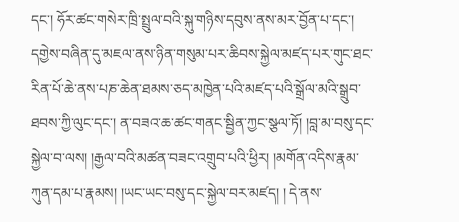དང་། ཧོར་ཚང་གསེར་ཁྲི་སྤྲུལ་བའི་སྐུ་གཉིས་དབུས་ནས་མར་བྱོན་པ་དང་། དགྱེས་བཞིན་དུ་མཇལ་ནས་ཉིན་གསུམ་པར་ཆིབས་སྐྱེལ་མཛད་པར་གུང་ཐང་རིན་པོ་ཆེ་ནས་པཎ་ཆེན་ཐམས་ཅད་མཁྱེན་པའི་མཛད་པའི་སྒྲོལ་མའི་སྒྲུབ་ཐབས་ཀྱི་ལུང་དང་། ན་བཟའ་ཆ་ཚང་གནང་སྦྱིན་ཀྱང་སྩལ་ཏོ། །བླ་མ་བསུ་དང་སྐྱེལ་བ་ལས། །རྒྱལ་བའི་མཚན་བཟང་འགྲུབ་པའི་ཕྱིར། །མགོན་འདིས་རྣམ་ཀུན་དམ་པ་རྣམས། །ཡང་ཡང་བསུ་དང་སྐྱེལ་བར་མཛད། ། དེ་ནས་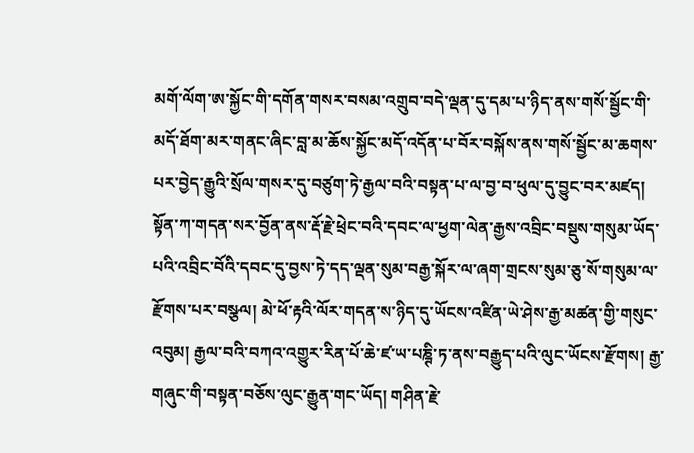མགོ་ལོག་ཨ་སྐྱོང་གི་དགོན་གསར་བསམ་འགྲུབ་བདེ་ལྡན་དུ་དམ་པ་ཉིད་ནས་གསོ་སྦྱོང་གི་མདོ་ཐོག་མར་གནང་ཞིང་བླ་མ་ཆོས་སྐྱོང་མདོ་འདོན་པ་བོར་བསྐོས་ནས་གསོ་སྦྱོང་མ་ཆགས་པར་བྱེད་རྒྱུའི་སྲོལ་གསར་དུ་བཙུག་ཏེ་རྒྱལ་བའི་བསྟན་པ་ལ་བྱ་བ་ཕུལ་དུ་བྱུང་བར་མཛད། སྟོན་ཀ་གདན་སར་བྱོན་ནས་རྡོ་རྗེ་ཕྲེང་བའི་དབང་ལ་ཕྱག་ལེན་རྒྱས་འབྲིང་བསྡུས་གསུམ་ཡོད་པའི་འབྲིང་བོའི་དབང་དུ་བྱས་ཏེ་དད་ལྡན་སུམ་བརྒྱ་སྐོར་ལ་ཞག་གྲངས་སུམ་ཅུ་སོ་གསུམ་ལ་རྫོགས་པར་བསྩལ། མེ་ཕོ་རྟའི་ལོར་གདན་ས་ཉིད་དུ་ཡོངས་འཛིན་ཡེ་ཤེས་རྒྱ་མཚན་གྱི་གསུང་འབུམ། རྒྱལ་བའི་བཀའ་འགྱུར་རིན་པོ་ཆེ་ཛ་ཡ་པཎྚི་ཏ་ནས་བརྒྱུད་པའི་ལུང་ཡོངས་རྫོགས། རྒྱ་གཞུང་གི་བསྟན་བཅོས་ལུང་རྒྱུན་གང་ཡོད། གཤིན་རྗེ་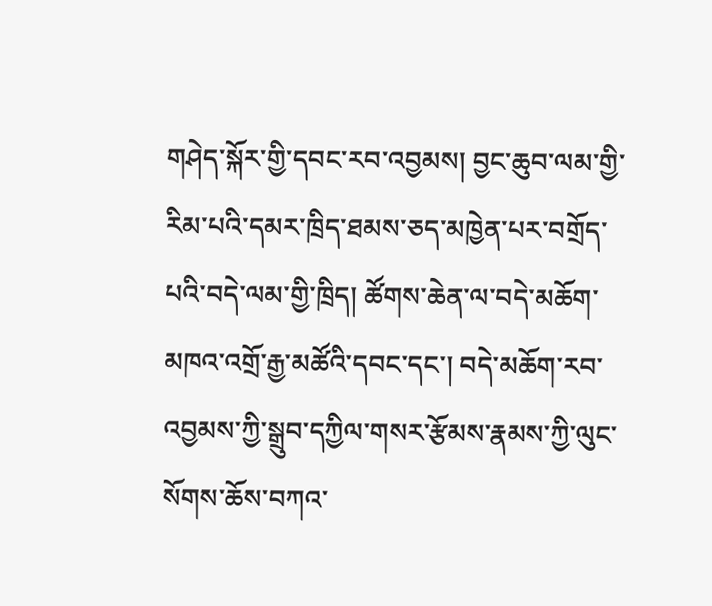གཤེད་སྐོར་གྱི་དབང་རབ་འབྱམས། བྱང་ཆུབ་ལམ་གྱི་རིམ་པའི་དམར་ཁྲིད་ཐམས་ཅད་མཁྱེན་པར་བགྲོད་པའི་བདེ་ལམ་གྱི་ཁྲིད། ཚོགས་ཆེན་ལ་བདེ་མཆོག་མཁའ་འགྲོ་རྒྱ་མཚོའི་དབང་དང་། བདེ་མཆོག་རབ་འབྱམས་ཀྱི་སྒྲུབ་དཀྱིལ་གསར་རྩོམས་རྣམས་ཀྱི་ལུང་སོགས་ཆོས་བཀའ་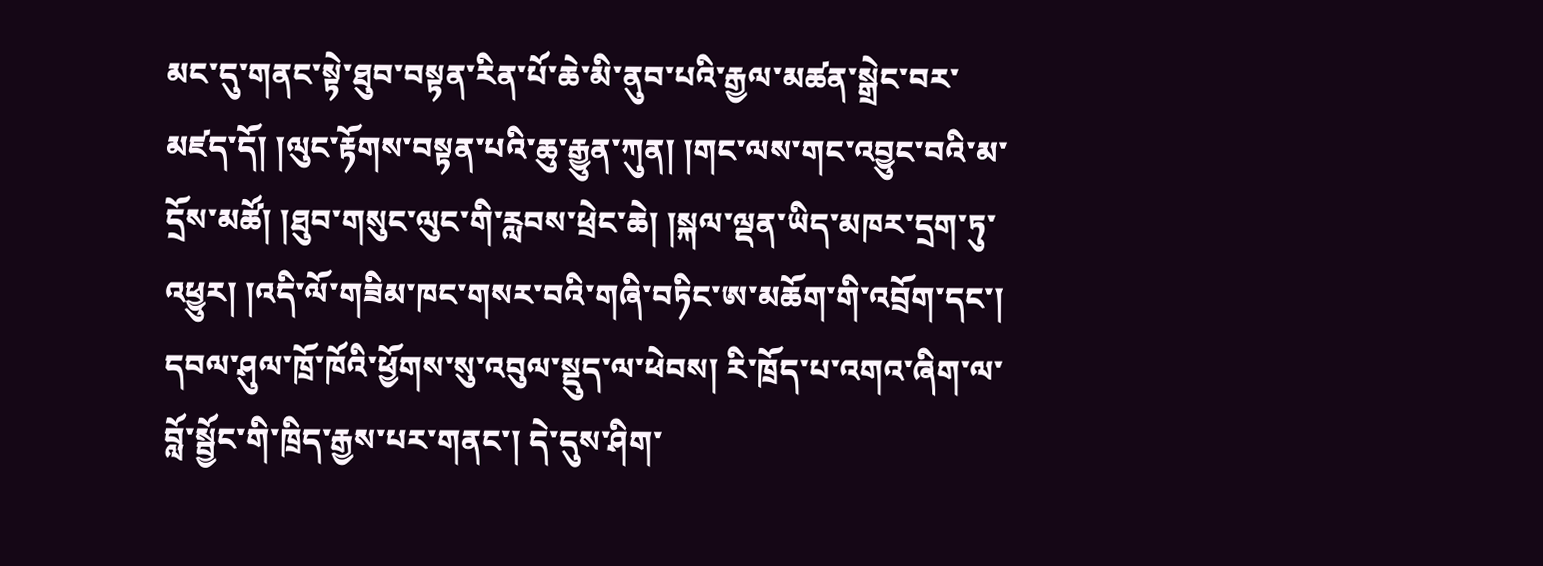མང་དུ་གནང་སྟེ་ཐུབ་བསྟན་རིན་པོ་ཆེ་མི་ནུབ་པའི་རྒྱལ་མཚན་སྒྲེང་བར་མཛད་དོ། །ལུང་རྟོགས་བསྟན་པའི་ཆུ་རྒྱུན་ཀུན། །གང་ལས་གང་འབྱུང་བའི་མ་དྲོས་མཚོ། །ཐུབ་གསུང་ལུང་གི་རླབས་ཕྲེང་ཆེ། །སྐལ་ལྡན་ཡིད་མཁར་དྲག་ཏུ་འཕྱུར། །འདི་ལོ་གཟིམ་ཁང་གསར་བའི་གཞི་བཏིང་ཨ་མཆོག་གི་འབྲོག་དང་། དབལ་ཤུལ་ཁྲོ་ཁོའི་ཕྱོགས་སུ་འབུལ་སྡུད་ལ་ཕེབས། རི་ཁྲོད་པ་འགའ་ཞིག་ལ་བློ་སྦྱོང་གི་ཁྲིད་རྒྱས་པར་གནང་། དེ་དུས་ཤིག་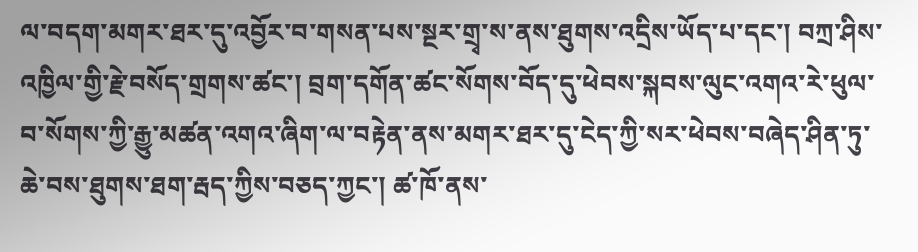ལ་བདག་མགར་ཐར་དུ་འབྱོར་བ་གསན་པས་སྔར་གྲྭ་ས་ནས་ཐུགས་འདྲིས་ཡོད་པ་དང་། བཀྲ་ཤིས་འཁྱིལ་གྱི་རྗེ་བསོད་གྲགས་ཚང་། བྲག་དགོན་ཚང་སོགས་བོད་དུ་ཕེབས་སྐབས་ལུང་འགའ་རེ་ཕུལ་བ་སོགས་ཀྱི་རྒྱུ་མཚན་འགའ་ཞིག་ལ་བརྟེན་ནས་མགར་ཐར་དུ་ངེད་ཀྱི་སར་ཕེབས་བཞེད་ཤིན་ཏུ་ཆེ་བས་ཐུགས་ཐག་རྦད་ཀྱིས་བཅད་ཀྱང་། ཚ་ཁོ་ནས་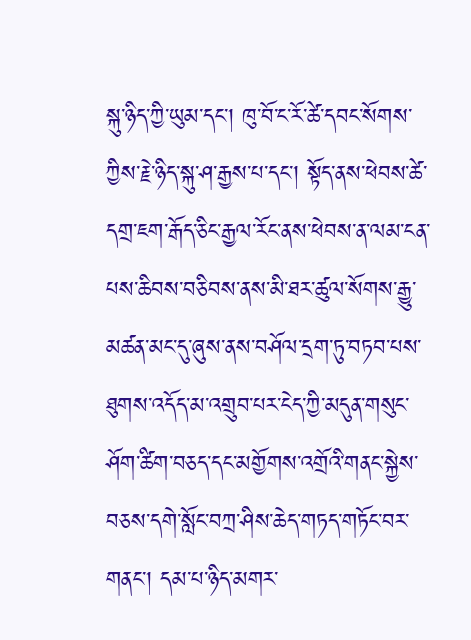སྐུ་ཉིད་ཀྱི་ཡུམ་དང་། ཁུ་བོ་ང་རོ་ཚེ་དབང་སོགས་ཀྱིས་རྗེ་ཉིད་སྐུ་ཤ་རྒྱས་པ་དང་། སྟོད་ནས་ཕེབས་ཚེ་དགྲ་ཇག་རྒོད་ཅིང་རྒྱལ་རོང་ནས་ཕེབས་ན་ལམ་ངན་པས་ཆིབས་བཅིབས་ནས་མི་ཐར་ཚུལ་སོགས་རྒྱུ་མཚན་མང་དུ་ཞུས་ནས་བཤོལ་དྲག་ཏུ་བཏབ་པས་ཐུགས་འདོད་མ་འགྲུབ་པར་ངེད་ཀྱི་མདུན་གསུང་ཤོག་ཚིག་བཅད་དང་མགྱོགས་འགྲོའི་གནང་སྐྱེས་བཅས་དགེ་སློང་བཀྲ་ཤིས་ཆེད་གཏད་གཏོང་བར་གནང་། དམ་པ་ཉིད་མགར་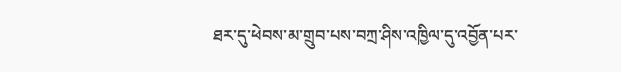ཐར་དུ་ཕེབས་མ་གྲུབ་པས་བཀྲ་ཤིས་འཁྱིལ་དུ་འབྱོན་པར་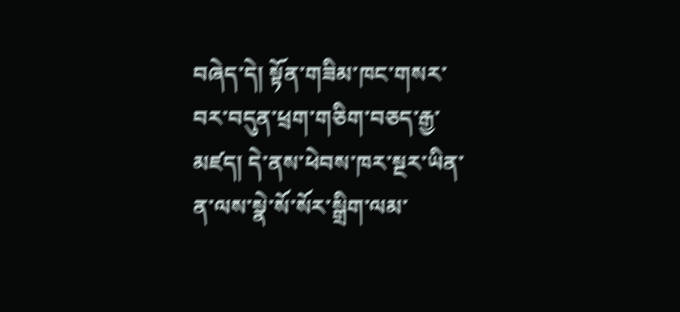བཞེད་དེ། སྟོན་གཟིམ་ཁང་གསར་བར་བདུན་ཕྲག་གཅིག་བཅད་རྒྱ་མཛད། དེ་ནས་ཕེབས་ཁར་སྔར་ཡིན་ན་ལས་སྣེ་སོ་སོར་སྒྲིག་ལམ་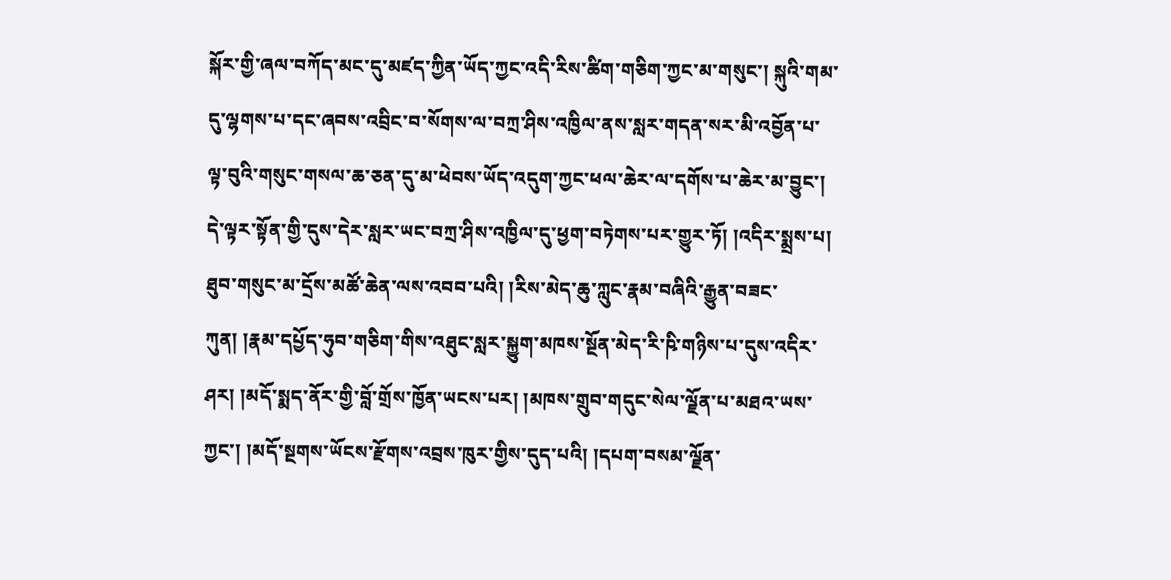སྐོར་གྱི་ཞལ་བཀོད་མང་དུ་མཛད་ཀྱིན་ཡོད་ཀྱང་འདི་རིས་ཚིག་གཅིག་ཀྱང་མ་གསུང་། སྐུའི་གམ་དུ་ལྷགས་པ་དང་ཞབས་འབྲིང་བ་སོགས་ལ་བཀྲ་ཤིས་འཁྱིལ་ནས་སླར་གདན་སར་མི་འབྱོན་པ་ལྟ་བུའི་གསུང་གསལ་ཆ་ཅན་དུ་མ་ཕེབས་ཡོད་འདུག་ཀྱང་ཕལ་ཆེར་ལ་དགོས་པ་ཆེར་མ་བྱུང་། དེ་ལྟར་སྟོན་གྱི་དུས་དེར་སླར་ཡང་བཀྲ་ཤིས་འཁྱིལ་དུ་ཕྱག་བཏེགས་པར་གྱུར་ཏོ། །འདིར་སྨྲས་པ། ཐུབ་གསུང་མ་དྲོས་མཚོ་ཆེན་ལས་འབབ་པའི། །རིས་མེད་ཆུ་ཀླུང་རྣམ་བཞིའི་རྒྱུན་བཟང་ཀུན། །རྣམ་དཔྱོད་ཧུབ་གཅིག་གིས་འཐུང་སླར་སྐྱུག་མཁས་སྔོན་མེད་རི་ཥི་གཉིས་པ་དུས་འདིར་ཤར། །མདོ་སྨད་ནོར་གྱི་བློ་གྲོས་ཁྱོན་ཡངས་པར། །མཁས་གྲུབ་གདུང་སེལ་ལྗོན་པ་མཐའ་ཡས་ཀྱང་། །མདོ་སྔགས་ཡོངས་རྫོགས་འབྲས་ཁུར་གྱིས་དུད་པའི། །དཔག་བསམ་ལྗོན་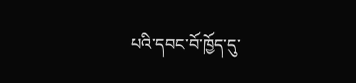པའི་དབང་བོ་ཁྱོད་དུ་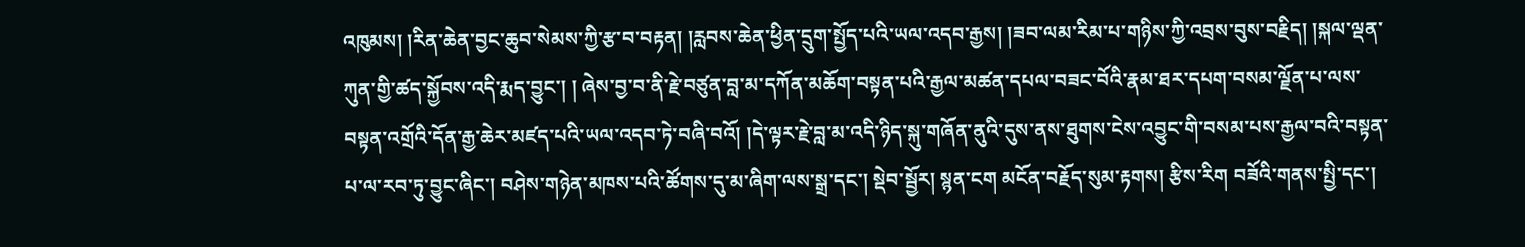འཁུམས། །རིན་ཆེན་བྱང་ཆུབ་སེམས་ཀྱི་རྩ་བ་བརྟན། །རླབས་ཆེན་ཕྱིན་དྲུག་སྤྱོད་པའི་ཡལ་འདབ་རྒྱས། །ཟབ་ལམ་རིམ་པ་གཉིས་ཀྱི་འབྲས་བུས་བརྗིད། །སྐལ་ལྡན་ཀུན་གྱི་ཚད་སྐྱོབས་འདི་རྨད་བྱུང་། ། ཞེས་བྱ་བ་ནི་རྗེ་བཙུན་བླ་མ་དཀོན་མཆོག་བསྟན་པའི་རྒྱལ་མཚན་དཔལ་བཟང་བོའི་རྣམ་ཐར་དཔག་བསམ་ལྗོན་པ་ལས་བསྟན་འགྲོའི་དོན་རྒྱ་ཆེར་མཛད་པའི་ཡལ་འདབ་ཏེ་བཞི་བའོ། །དེ་ལྟར་རྗེ་བླ་མ་འདི་ཉིད་སྐུ་གཞོན་ནུའི་དུས་ནས་ཐུགས་ངེས་འབྱུང་གི་བསམ་པས་རྒྱལ་བའི་བསྟན་པ་ལ་རབ་ཏུ་བྱུང་ཞིང་། བཤེས་གཉེན་མཁས་པའི་ཚོགས་དུ་མ་ཞིག་ལས་སྒྲ་དང་། སྡེབ་སྦྱོར། སྙན་ངག མངོན་བརྗོད་སུམ་རྟགས། རྩིས་རིག བཟོའི་གནས་སྤྱི་དང་།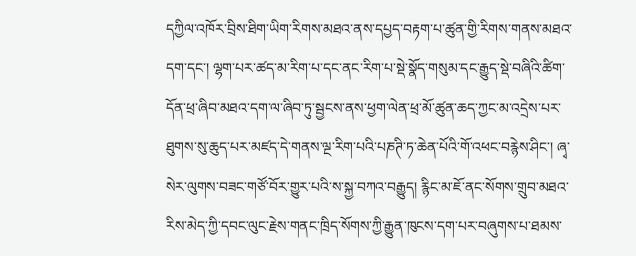དཀྱིལ་འཁོར་བྲིས་ཐིག་ཡིག་རིགས་མཐའ་ནས་དཔྱད་བརྟག་པ་ཚུན་གྱི་རིགས་གནས་མཐའ་དག་དང་། ལྷག་པར་ཚད་མ་རིག་པ་དང་ནང་རིག་པ་སྡེ་སྣོད་གསུམ་དང་རྒྱུད་སྡེ་བཞིའི་ཚིག་དོན་ཕྲ་ཞིབ་མཐའ་དག་ལ་ཞིབ་ཏུ་སྦྱངས་ནས་ཕྱག་ལེན་ཕྲ་མོ་ཚུན་ཆད་ཀྱང་མ་འདྲེས་པར་ཐུགས་སུ་ཆུད་པར་མཛད་དེ་གནས་ལྔ་རིག་པའི་པཎཊི་ཏ་ཆེན་པོའི་གོ་འཕང་བརྙེས་ཤིང་། ཞྭ་སེར་ལུགས་བཟང་གཙོ་བོར་གྱུར་པའི་ས་སྐྱ་བཀའ་བརྒྱུད། རྙིང་མ་ཇོ་ནང་སོགས་གྲུབ་མཐའ་རིས་མེད་ཀྱི་དབང་ལུང་རྗེས་གནང་ཁྲིད་སོགས་ཀྱི་རྒྱུན་ཁུངས་དག་པར་བཞུགས་པ་ཐམས་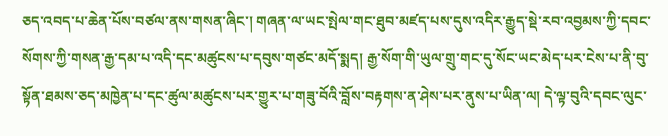ཅད་འབད་པ་ཆེན་པོས་བཙལ་ནས་གསན་ཞིང་། གཞན་ལ་ཡང་སྤེལ་གང་ཐུབ་མཛད་པས་དུས་འདིར་རྒྱུད་སྡེ་རབ་འབྱམས་ཀྱི་དབང་སོགས་ཀྱི་གསན་རྒྱ་དམ་པ་འདི་དང་མཚུངས་པ་དབུས་གཙང་མདོ་སྨད། རྒྱ་སོག་གི་ཡུལ་གྲུ་གང་དུ་སོང་ཡང་མེད་པར་ངེས་པ་ནི་བུ་སྟོན་ཐམས་ཅད་མཁྱེན་པ་དང་ཚུལ་མཚུངས་པར་གྱུར་པ་གཟུ་བོའི་བློས་བརྟགས་ན་ཤེས་པར་ནུས་པ་ཡིན་ལ། དེ་ལྟ་བུའི་དབང་ལུང་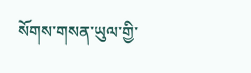སོགས་གསན་ཡུལ་གྱི་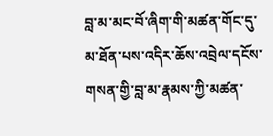བླ་མ་མང་བོ་ཞིག་གི་མཚན་གོང་དུ་མ་ཐོན་པས་འདིར་ཆོས་འབྲེལ་དངོས་གསན་གྱི་བླ་མ་རྣམས་ཀྱི་མཚན་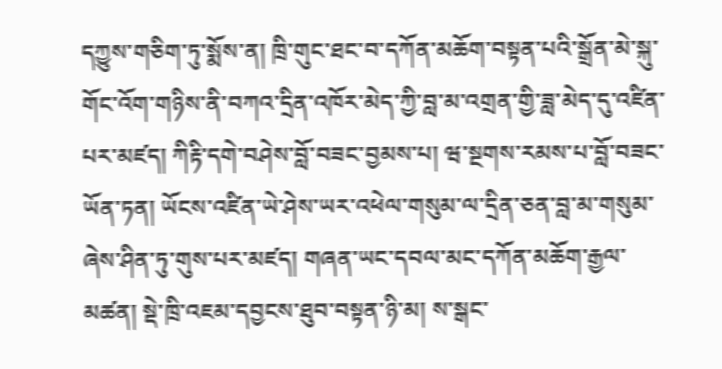དཀྱུས་གཅིག་ཏུ་སྨོས་ན། ཁྲི་གུང་ཐང་བ་དཀོན་མཆོག་བསྟན་པའི་སྒྲོན་མེ་སྐུ་གོང་འོག་གཉིས་ནི་བཀའ་དྲིན་འཁོར་མེད་ཀྱི་བླ་མ་འགྲན་གྱི་ཟླ་མེད་དུ་འཛིན་པར་མཛད། ཀིརྟི་དགེ་བཤེས་བློ་བཟང་བྱམས་པ། ཝ་སྔགས་རམས་པ་བློ་བཟང་ཡོན་ཏན། ཡོངས་འཛིན་ཡེ་ཤེས་ཡར་འཕེལ་གསུམ་ལ་དྲིན་ཅན་བླ་མ་གསུམ་ཞེས་ཤིན་ཏུ་གུས་པར་མཛད། གཞན་ཡང་དབལ་མང་དཀོན་མཆོག་རྒྱལ་མཚན། སྡེ་ཁྲི་འཇམ་དབྱངས་ཐུབ་བསྟན་ཉི་མ། ས་སྒང་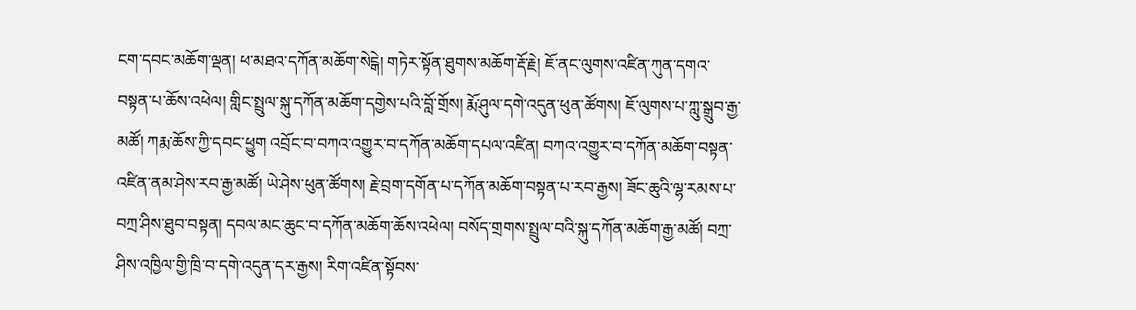ངག་དབང་མཆོག་ལྡན། ཕ་མཐའ་དཀོན་མཆོག་སེངྒེ། གཏེར་སྟོན་ཐུགས་མཆོག་རྡོ་རྗེ། ཇོ་ནང་ལུགས་འཛིན་ཀུན་དགའ་བསྟན་པ་ཆོས་འཕེལ། གླིང་སྤྲུལ་སྐུ་དཀོན་མཆོག་དགྱེས་པའི་བློ་གྲོས། རྨོ་ཤུལ་དགེ་འདུན་ཕུན་ཚོགས། ཇོ་ལུགས་པ་ཀླུ་སྒྲུབ་རྒྱ་མཚོ། ཀརྨ་ཆོས་ཀྱི་དབང་ཕྱུག འབྲོང་བ་བཀའ་འགྱུར་བ་དཀོན་མཆོག་དཔལ་འཛིན། བཀའ་འགྱུར་བ་དཀོན་མཆོག་བསྟན་འཛིན་ནམ་ཤེས་རབ་རྒྱ་མཚོ། ཡེ་ཤེས་ཕུན་ཚོགས། རྗེ་བྲག་དགོན་པ་དཀོན་མཆོག་བསྟན་པ་རབ་རྒྱས། ཟོང་ཆུའི་ལྷ་རམས་པ་བཀྲ་ཤིས་ཐུབ་བསྟན། དབལ་མང་ཆུང་བ་དཀོན་མཆོག་ཆོས་འཕེལ། བསོད་གྲགས་སྤྲུལ་བའི་སྐུ་དཀོན་མཆོག་རྒྱ་མཚོ། བཀྲ་ཤིས་འཁྱིལ་གྱི་ཁྲི་བ་དགེ་འདུན་དར་རྒྱས། རིག་འཛིན་སྟོབས་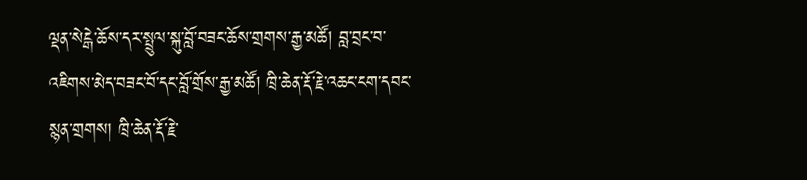ལྡན་སེངྒེ་ཆོས་དར་སྤྲུལ་སྐུ་བློ་བཟང་ཆོས་གྲགས་རྒྱ་མཚོ། བླ་བྲང་བ་འཇིགས་མེད་བཟང་བོ་དང་བློ་གྲོས་རྒྱ་མཚོ། ཁྲི་ཆེན་རྡོ་རྗེ་འཆང་ངག་དབང་སྙན་གྲགས། ཁྲི་ཆེན་རྡོ་རྗེ་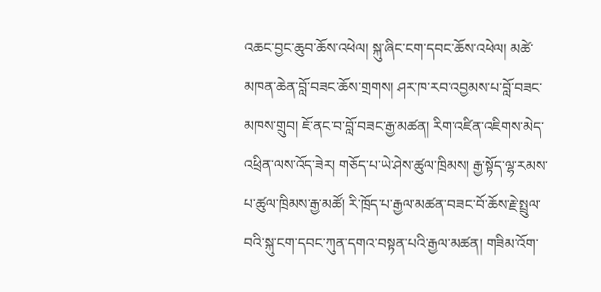འཆང་བྱང་ཆུབ་ཆོས་འཕེལ། སྐུ་ཞིང་ངག་དབང་ཆོས་འཕེལ། མཚེ་མཁན་ཆེན་བློ་བཟང་ཆོས་གྲགས། ཤར་ཁ་རབ་འབྱམས་པ་བློ་བཟང་མཁས་གྲུབ། ཇོ་ནང་བ་བློ་བཟང་རྒྱ་མཚན། རིག་འཛིན་འཇིགས་མེད་འཕྲིན་ལས་འོད་ཟེར། གཅོད་པ་ཡེ་ཤེས་ཚུལ་ཁྲིམས། རྒྱ་སྟོད་ལྷ་རམས་པ་ཚུལ་ཁྲིམས་རྒྱ་མཚོ། རི་ཁྲོད་པ་རྒྱལ་མཚན་བཟང་བོ་ཆོས་རྗེ་སྤྲུལ་བའི་སྐུ་ངག་དབང་ཀུན་དགའ་བསྟན་པའི་རྒྱལ་མཚན། གཟིམ་འོག་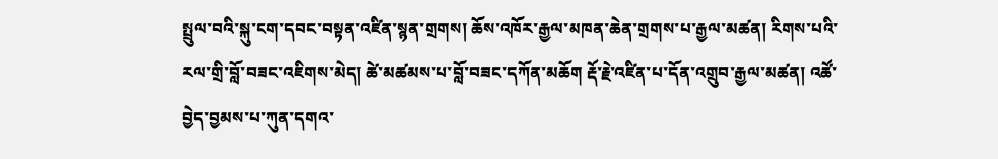སྤྲུལ་བའི་སྐུ་ངག་དབང་བསྟན་འཛིན་སྙན་གྲགས། ཆོས་འཁོར་རྒྱལ་མཁན་ཆེན་གྲགས་པ་རྒྱལ་མཚན། རིགས་པའི་རལ་གྲི་བློ་བཟང་འཇིགས་མེད། ཚེ་མཚམས་པ་བློ་བཟང་དཀོན་མཆོག རྡོ་རྗེ་འཛིན་པ་དོན་འགྲུབ་རྒྱལ་མཚན། འཚོ་བྱེད་བྱམས་པ་ཀུན་དགའ་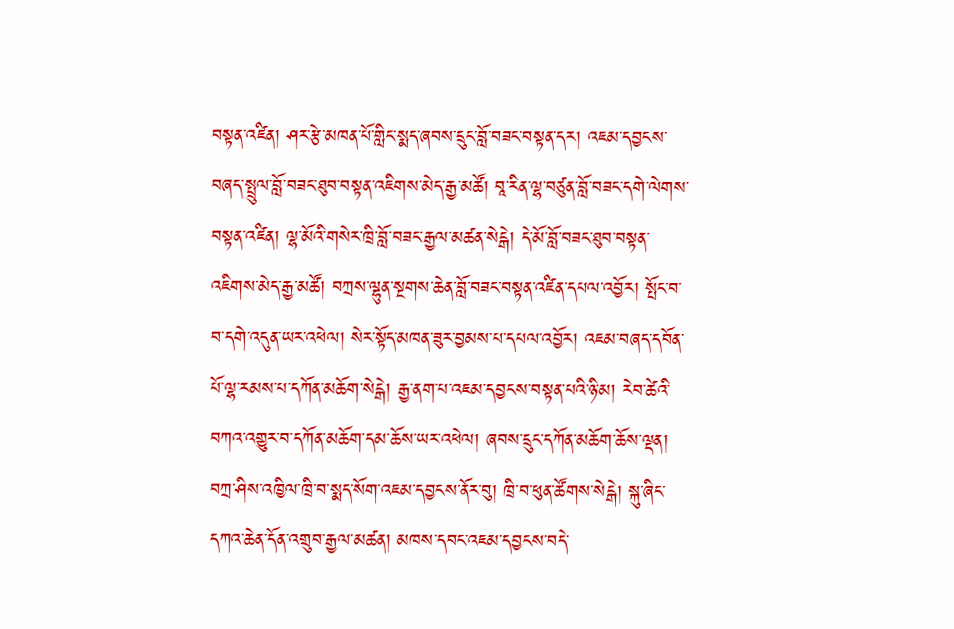བསྟན་འཛིན། ཤར་རྩེ་མཁན་པོ་གླིང་སྨད་ཞབས་དྲུང་བློ་བཟང་བསྟན་དར། འཇམ་དབྱངས་བཞད་སྤྲུལ་བློ་བཟང་ཐུབ་བསྟན་འཇིགས་མེད་རྒྱ་མཚོ། བཱ་རིན་ལྷ་བཙུན་བློ་བཟང་དགེ་ལེགས་བསྟན་འཛིན། ལྷ་མོའི་གསེར་ཁྲི་བློ་བཟང་རྒྱལ་མཚན་སེངྒེ། དེ་མོ་བློ་བཟང་ཐུབ་བསྟན་འཇིགས་མེད་རྒྱ་མཚོ། བཀྲས་ལྷུན་སྔགས་ཆེན་བློ་བཟང་བསྟན་འཛིན་དཔལ་འབྱོར། སྤོང་བ་བ་དགེ་འདུན་ཡར་འཕེལ། སེར་སྟོད་མཁན་ཟུར་བྱམས་པ་དཔལ་འབྱོར། འཇམ་བཞད་དབོན་པོ་ལྷ་རམས་པ་དཀོན་མཆོག་སེངྒེ། རྒྱ་ནག་པ་འཇམ་དབྱངས་བསྟན་པའི་ཉི་མ། རེབ་ཚེའི་བཀའ་འགྱུར་བ་དཀོན་མཆོག་དམ་ཆོས་ཡར་འཕེལ། ཞབས་དྲུང་དཀོན་མཆོག་ཆོས་ལྡན། བཀྲ་ཤིས་འཁྱིལ་ཁྲི་བ་སྨད་སོག་འཇམ་དབྱངས་ནོར་བུ། ཁྲི་བ་ཕུན་ཚོགས་སེངྒེ། སྐུ་ཞིང་དཀའ་ཆེན་དོན་འགྲུབ་རྒྱལ་མཚན། མཁས་དབང་འཇམ་དབྱངས་བདེ་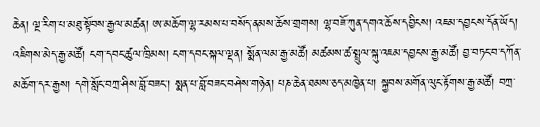ཆེན། ལྔ་རིག་པ་མཐུ་སྟོབས་རྒྱལ་མཚན། ཨ་མཆོག་ལྷ་རམས་པ་བསོད་ནམས་ཆོས་གྲགས། ལྷ་བཟོ་ཀུན་དགའ་ཆོས་དབྱིངས། འཇམ་དབྱངས་དོན་ཡོད། འཇིགས་མེད་རྒྱ་མཚོ། ངག་དབང་ཚུལ་ཁྲིམས། ངག་དབང་སྐལ་ལྡན། སྨོན་ལམ་རྒྱ་མཚོ། མཚམས་ཚ་སྤྲུལ་སྐུ་འཇམ་དབྱངས་རྒྱ་མཚོ། བྱ་བཏང་བ་དཀོན་མཆོག་དར་རྒྱས། དགེ་སློང་བཀྲ་ཤིས་བློ་བཟང་། སྨན་པ་བློ་བཟང་བཤེས་གཉེན། པཎ་ཆེན་ཐམས་ཅད་མཁྱེན་པ། སྐྱབས་མགོན་ལུང་རྟོགས་རྒྱ་མཚོ། བཀྲ་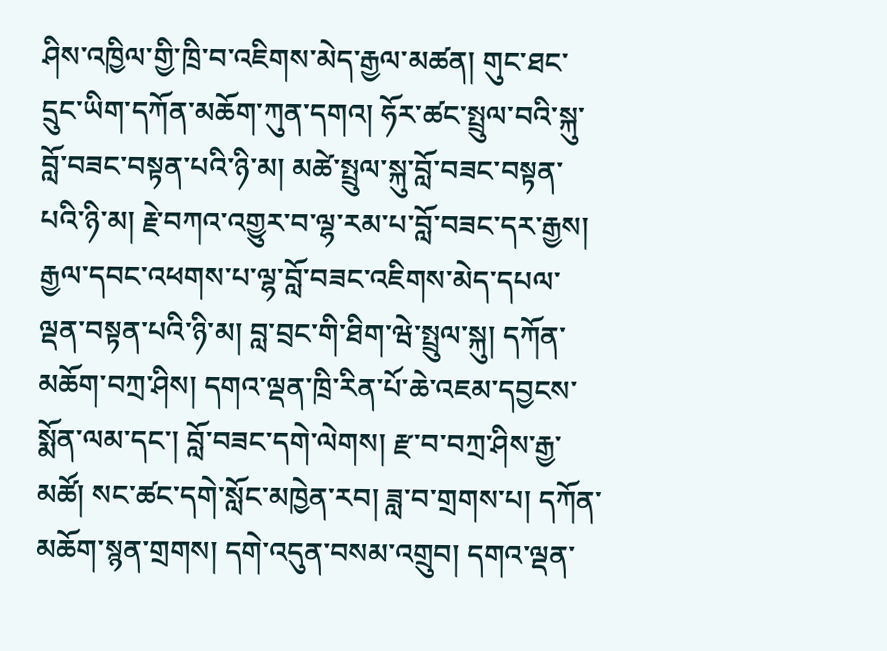ཤིས་འཁྱིལ་གྱི་ཁྲི་བ་འཇིགས་མེད་རྒྱལ་མཚན། གུང་ཐང་དྲུང་ཡིག་དཀོན་མཆོག་ཀུན་དགའ། ཧོར་ཚང་སྤྲུལ་བའི་སྐུ་བློ་བཟང་བསྟན་པའི་ཉི་མ། མཚེ་སྤྲུལ་སྐུ་བློ་བཟང་བསྟན་པའི་ཉི་མ། རྗེ་བཀའ་འགྱུར་བ་ལྷ་རམ་པ་བློ་བཟང་དར་རྒྱས། རྒྱལ་དབང་འཕགས་པ་ལྷ་བློ་བཟང་འཇིགས་མེད་དཔལ་ལྡན་བསྟན་པའི་ཉི་མ། བླ་བྲང་གི་ཐིག་ཝེ་སྤྲུལ་སྐུ། དཀོན་མཆོག་བཀྲ་ཤིས། དགའ་ལྡན་ཁྲི་རིན་པོ་ཆེ་འཇམ་དབྱངས་སྨོན་ལམ་དང་། བློ་བཟང་དགེ་ལེགས། རྫ་བ་བཀྲ་ཤིས་རྒྱ་མཚོ། སང་ཚང་དགེ་སློང་མཁྱེན་རབ། ཟླ་བ་གྲགས་པ། དཀོན་མཆོག་སྙན་གྲགས། དགེ་འདུན་བསམ་འགྲུབ། དགའ་ལྡན་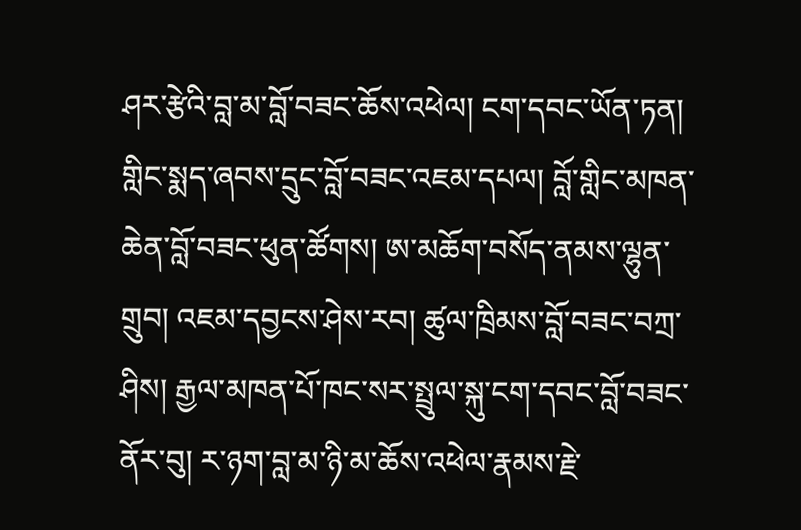ཤར་རྩེའི་བླ་མ་བློ་བཟང་ཆོས་འཕེལ། ངག་དབང་ཡོན་ཏན། གླིང་སྨད་ཞབས་དྲུང་བློ་བཟང་འཇམ་དཔལ། བློ་གླིང་མཁན་ཆེན་བློ་བཟང་ཕུན་ཚོགས། ཨ་མཆོག་བསོད་ནམས་ལྷུན་གྲུབ། འཇམ་དབྱངས་ཤེས་རབ། ཚུལ་ཁྲིམས་བློ་བཟང་བཀྲ་ཤིས། རྒྱལ་མཁན་པོ་ཁང་སར་སྤྲུལ་སྐུ་ངག་དབང་བློ་བཟང་ནོར་བུ། ར་ཉག་བླ་མ་ཉི་མ་ཆོས་འཕེལ་རྣམས་རྗེ་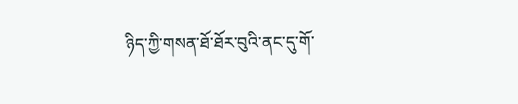ཉིད་ཀྱི་གསན་ཐོ་ཐོར་བུའི་ནང་དུ་གོ་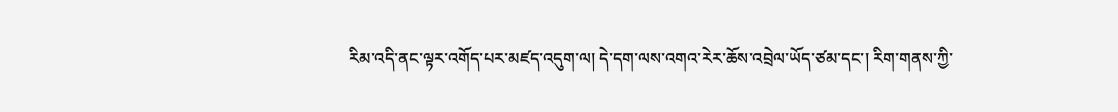རིམ་འདི་ནང་ལྟར་འགོད་པར་མཛད་འདུག་ལ། དེ་དག་ལས་འགའ་རེར་ཆོས་འབྲེལ་ཡོད་ཙམ་དང་། རིག་གནས་ཀྱི་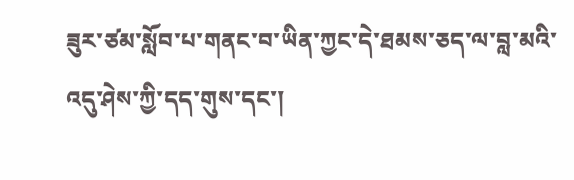ཟུར་ཙམ་སློབ་པ་གནང་བ་ཡིན་ཀྱང་དེ་ཐམས་ཅད་ལ་བླ་མའི་འདུ་ཤེས་ཀྱི་དད་གུས་དང་།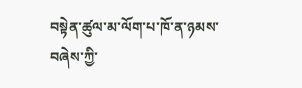བསྟེན་ཚུལ་མ་ལོག་པ་ཁོ་ན་ཉམས་བཞེས་ཀྱི་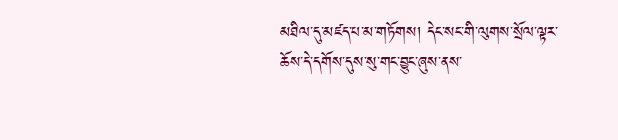མཐིལ་དུ་མཛད་པ་མ་གཏོགས། དེང་སང་གི་ལུགས་སྲོལ་ལྟར་ཆོས་དེ་དགོས་དུས་སུ་གང་བྱུང་ཞུས་ནས་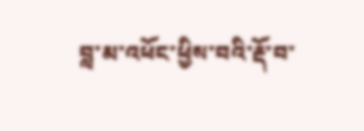བླ་མ་འཕོང་ཕྱིས་བའི་རྡོ་བ་